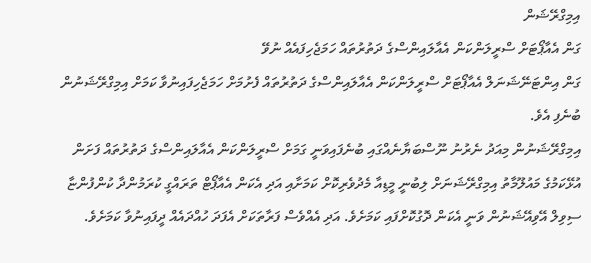އިމިގްރޭޝަން
ގަން އެއާޕޯޓަށް ސްރީލަންކަން އެއާލައިންސްގެ ދަތުރުތައް ހަމަޖެހިފައެއް ނުވޭ
ގަން އިންޓަނޭޝަނަލް އެއާޕޯޓަށް ސްރީލަންކަން އެއާލައިންސްގެ ދަތުރުތައް ފެށުމަށް ހަމަޖެހިފައިނުވާ ކަމަށް އިމިގްރޭޝަނުން ބުނެފި އެވެ.
އިމިގްރޭޝަނުން މިއަދު ނެރުނު ނޫސްބަޔާނެއްގައި ބުނެފައިވަނީ ގަމަށް ސްރީލަންކަން އެއާލައިންސްގެ ދަތުރުތައް ފަށަން އުޅޭކަމުގެ މައުލޫމާތު އިމިގްރޭޝަނަށް ލިބުނީ މީޑިއާ މެދުވެރިކޮށް ކަމަށާއި އަދި އެކަން އެއާޕޯޓް ތަރައްގީ ކުރަމުންދާ ކުންފުންޏާ ސިވިލް އޭވިއޭޝަނުން ވަނީ އެކަން ދޮގުކޮށްފައި ކަމަށެވެ. އަދި އެއްވެސް ފަރާތަކަށް އެފަދަ ހުއްދައެއް ދީފައިނުވާ ކަމަށެވެ.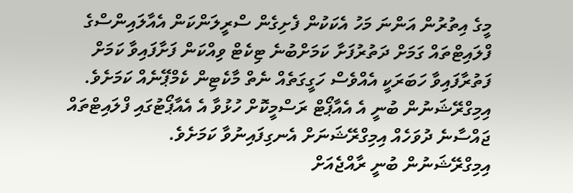މީގެ އިތުރުން އަންނަ މަހު އެކަކުން ފެށިގެން ސްރީލަންކަން އެއާލައިންސްގެ ފްލައިޓްތައް ގަމަށް ދަތުރުފަށާ ކަމަށްބުނެ ޓިކެޓް ވިއްކަން ފަށާފައިވާ ކަމަށް ފަތުރާފައިވާ ހަބަރަކީ އެއްވެސް ހަގީގަތެއް ނެތް މާކެޓިން ކެމްޕޭނެއް ކަމަށެވެ. އިމިގްރޭޝަނުން ބުނީ އެ އެއާޕޯޓް ރަސްމީކޮށް ހުޅުވާ އެ އެއާޕޯޓުގައި ފްލައިޓްތައް ޖައްސާނެ ދުވަހެއް އިމިގްރޭޝަނަށް އެނގިފައިނުވާ ކަމަށެވެ.
އިމިގްރޭޝަނުން ބުނީ ރާއްޖެއަށް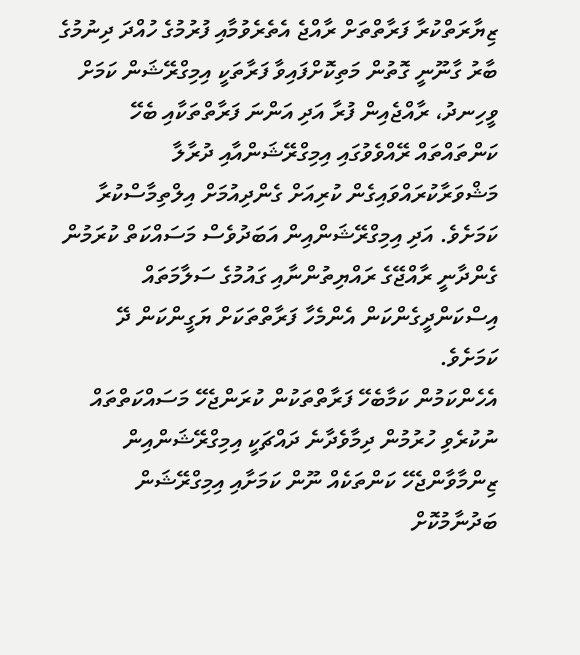ޒިޔާރަތްކުރާ ފަރާތްތަށް ރާއްޖެ އެތެރެވުމާއި ފުރުމުގެ ހުއްދަ ދިނުމުގެ ބާރު ގާނޫނީ ގޮތުން މަތިކޮށްފައިވާ ފަރާތަކީ އިމިގްރޭޝަން ކަމަށް ވީހިނދު، ރާއްޖެއިން ފުރާ އަދި އަންނަ ފަރާތްތަކާއި ބެހޭ ކަންތައްތައް ރޭއްވެވުގައި އިމިގްރޭޝަންއާއި ދުރާލާ މަޝްވަރާކުރައްވައިގެން ކުރިއަށް ގެންދިއުމަށް އިލްތިމާސްކުރާ ކަމަށެވެ. އަދި އިމިގްރޭޝަންއިން އަބަދުވެސް މަސައްކަތް ކުރަމުން ގެންދާނީ ރާއްޖޭގެ ރައްޔިތުންނާއި ގައުމުގެ ސަލާމަތައް އިސްކަންދީގެންކަން އެންމެހާ ފަރާތްތަކަށް ޔަގީންކަން ދޭ ކަމަށެވެ.
އެހެންކަމުން ކަމާބެހޭ ފަރާތްތަކުން ކުރަންޖެހޭ މަސައްކަތްތައް ނުކުރެވި ހުރުމުން ދިމާވެދާނެ ދައްޗަކީ އިމިގްރޭޝަންއިން ޒިންމާވާންޖެހޭ ކަންތަކެއް ނޫން ކަމަށާއި އިމިގްރޭޝަން ބަދުނާމުކޮށް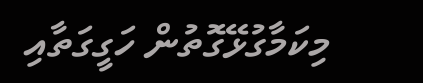މިކަމާގުޅޭގޮތުން ހަގީގަތާއި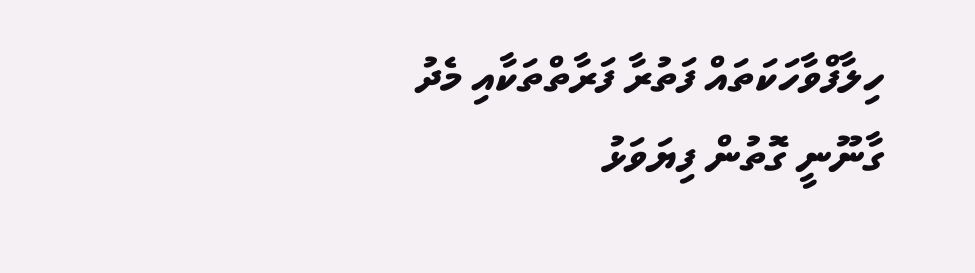ހިލާފްވާހަކަތައް ފަތުރާ ފަރާތްތަކާއި މެދު ގާނޫނީ ގޮތުން ފިޔަވަޅު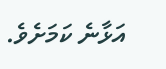އަޅާނެ ކަމަށެވެ.